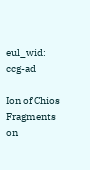eul_wid: ccg-ad

Ion of Chios Fragments on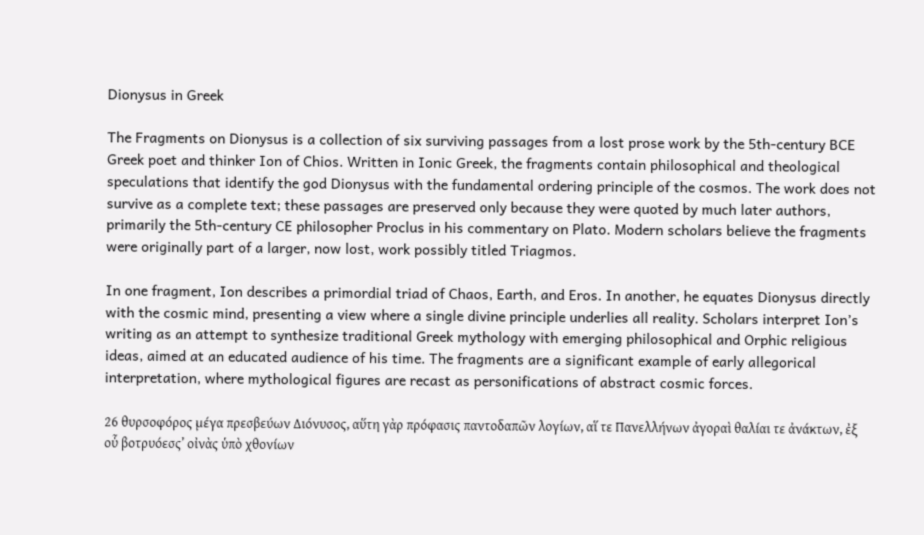Dionysus in Greek

The Fragments on Dionysus is a collection of six surviving passages from a lost prose work by the 5th-century BCE Greek poet and thinker Ion of Chios. Written in Ionic Greek, the fragments contain philosophical and theological speculations that identify the god Dionysus with the fundamental ordering principle of the cosmos. The work does not survive as a complete text; these passages are preserved only because they were quoted by much later authors, primarily the 5th-century CE philosopher Proclus in his commentary on Plato. Modern scholars believe the fragments were originally part of a larger, now lost, work possibly titled Triagmos.

In one fragment, Ion describes a primordial triad of Chaos, Earth, and Eros. In another, he equates Dionysus directly with the cosmic mind, presenting a view where a single divine principle underlies all reality. Scholars interpret Ion’s writing as an attempt to synthesize traditional Greek mythology with emerging philosophical and Orphic religious ideas, aimed at an educated audience of his time. The fragments are a significant example of early allegorical interpretation, where mythological figures are recast as personifications of abstract cosmic forces.

26 θυρσοφόρος μέγα πρεσβεύων Διόνυσος, αὕτη γὰρ πρόφασις παντοδαπῶν λογίων, αἵ τε Πανελλήνων ἀγοραὶ θαλίαι τε ἀνάκτων, ἐξ οὗ βοτρυόεσς’ οἰνὰς ὑπὸ χθονίων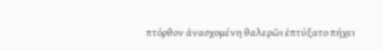πτόρθον ἀνασχομένη θαλερῶι ἐπτύξατο πήχει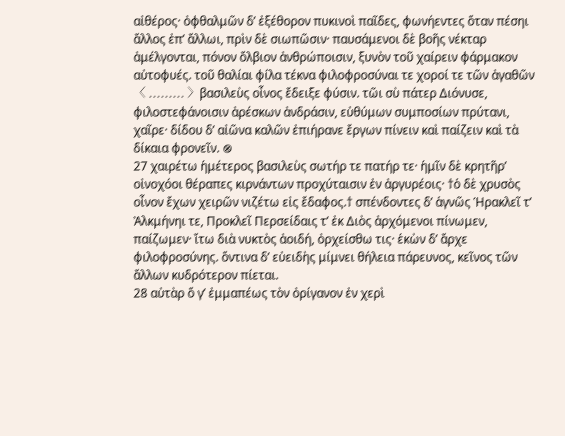αἰθέρος· ὀφθαλμῶν δ’ ἐξέθορον πυκινοὶ παῖδες, φωνήεντες ὅταν πέσηι ἄλλος ἐπ’ ἄλλωι, πρὶν δὲ σιωπῶσιν· παυσάμενοι δὲ βοῆς νέκταρ ἀμέλγονται, πόνον ὄλβιον ἀνθρώποισιν, ξυνὸν τοῦ χαίρειν φάρμακον αὐτοφυές. τοῦ θαλίαι φίλα τέκνα φιλοφροσύναι τε χοροί τε τῶν ἀγαθῶν 〈 ......... 〉βασιλεὺς οἶνος ἔδειξε φύσιν. τῶι σὺ πάτερ Διόνυσε, φιλοστεφάνοισιν ἀρέσκων ἀνδράσιν, εὐθύμων συμποσίων πρύτανι, χαῖρε· δίδου δ’ αἰῶνα καλῶν ἐπιήρανε ἔργων πίνειν καὶ παίζειν καὶ τὰ δίκαια φρονεῖν. ⊗
27 χαιρέτω ἡμέτερος βασιλεὺς σωτήρ τε πατήρ τε· ἡμῖν δὲ κρητῆρ’ οἰνοχόοι θέραπες κιρνάντων προχύταισιν ἐν ἀργυρέοις· †ὁ δὲ χρυσὸς οἶνον ἔχων χειρῶν νιζέτω εἰς ἔδαφος.† σπένδοντες δ’ ἁγνῶς Ἡρακλεῖ τ’ Ἀλκμήνηι τε, Προκλεῖ Περσείδαις τ’ ἐκ Διὸς ἀρχόμενοι πίνωμεν, παίζωμεν· ἴτω διὰ νυκτὸς ἀοιδή, ὀρχείσθω τις· ἑκὼν δ’ ἄρχε φιλοφροσύνης. ὅντινα δ’ εὐειδὴς μίμνει θήλεια πάρευνος, κεῖνος τῶν ἄλλων κυδρότερον πίεται.
28 αὐτὰρ ὅ γ’ ἐμμαπέως τὸν ὀρίγανον ἐν χερὶ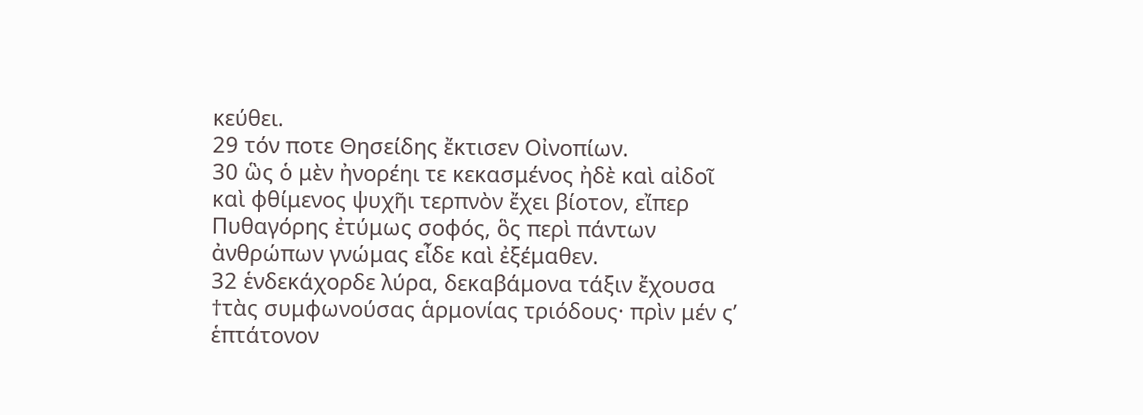κεύθει.
29 τόν ποτε Θησείδης ἔκτισεν Οἰνοπίων.
30 ὣς ὁ μὲν ἠνορέηι τε κεκασμένος ἠδὲ καὶ αἰδοῖ καὶ φθίμενος ψυχῆι τερπνὸν ἔχει βίοτον, εἴπερ Πυθαγόρης ἐτύμως σοφός, ὃς περὶ πάντων ἀνθρώπων γνώμας εἶδε καὶ ἐξέμαθεν.
32 ἑνδεκάχορδε λύρα, δεκαβάμονα τάξιν ἔχουσα †τὰς συμφωνούσας ἁρμονίας τριόδους· πρὶν μέν ς’ ἑπτάτονον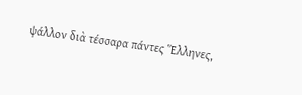ψάλλον διὰ τέσσαρα πάντες Ἕλληνες,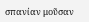σπανίαν μοῦσαν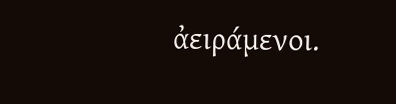ἀειράμενοι.